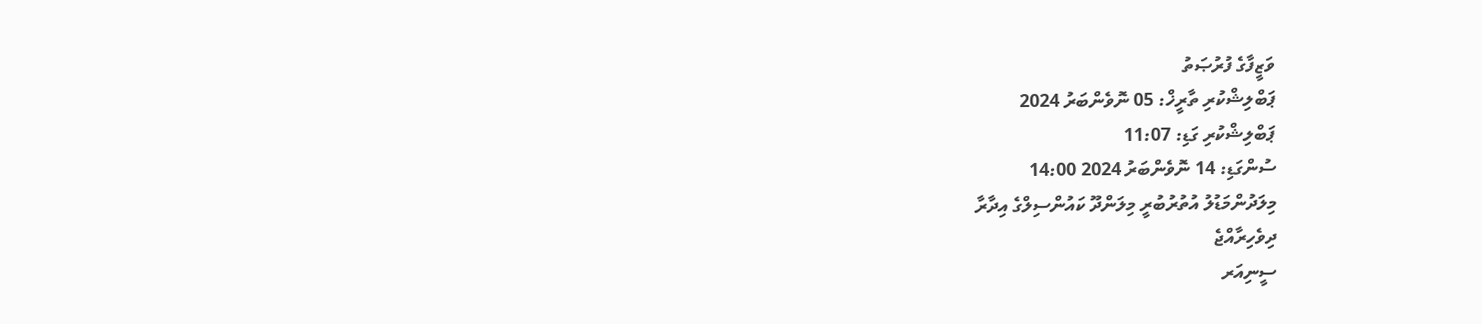ވަޒީފާގެ ފުރުޞަތު
ޕަބްލިޝްކުރި ތާރީޚް: 05 ނޮވެންބަރު 2024
ޕަބްލިޝްކުރި ގަޑި: 11:07
ސުންގަޑި: 14 ނޮވެންބަރު 2024 14:00
މިލަދުންމަޑުލު އުތުރުބުރީ މިލަންދޫ ކައުންސިލްގެ އިދާރާ
ދިވެހިރާއްޖެ
ސީނިއަރ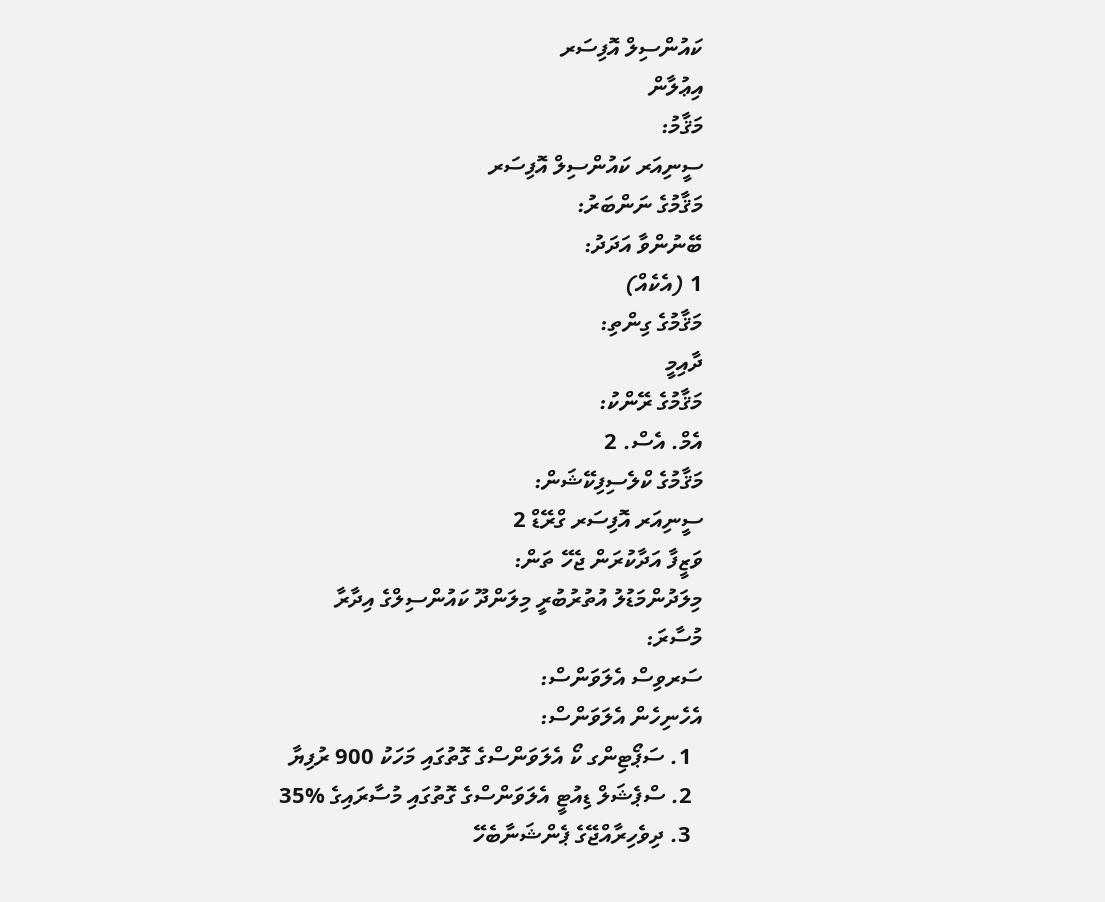ކައުންސިލް އޮފިސަރ
އިޢުލާން
މަޤާމު:
ސީނިއަރ ކައުންސިލް އޮފިސަރ
މަޤާމުގެ ނަންބަރު:
ބޭނުންވާ އަދަދު:
1 (އެކެއް)
މަޤާމުގެ ގިންތި:
ދާއިމީ
މަޤާމުގެ ރޭންކު:
އެމް. އެސް. 2
މަޤާމުގެ ކްލެސިފިކޭޝަން:
ސީނިއަރ އޮފިސަރ ގްރޭޑް 2
ވަޒީފާ އަދާކުރަން ޖެހޭ ތަން:
މިލަދުންމަޑުލު އުތުރުބުރީ މިލަންދޫ ކައުންސިލްގެ އިދާރާ
މުސާރަ:
ސަރވިސް އެލަވަންސް:
އެހެނިހެން އެލަވަންސް:
  1. ސަޕޯޓިންގ ކޯ އެލަވަންސްގެ ގޮތުގައި މަހަކު 900 ރުފިޔާ
  2. ސްޕެޝަލް ޑިއުޓީ އެލަވަންސްގެ ގޮތުގައި މުސާރައިގެ %35
  3. ދިވެހިރާއްޖޭގެ ޕެންޝަނާބެހޭ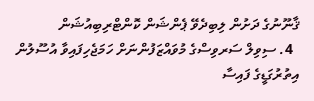ޤާނޫނުގެ ދަށުން ލިބިދެވޭ ޕެންޝަން ކޮންޓްރިބިއުޝަން
  4. ސިވިލް ސަރވިސްގެ މުވައްޒަފުންނަށް ހަމަޖެހިފައިވާ އުސޫލުން އިތުރުގަޑީގެ ފައިސާ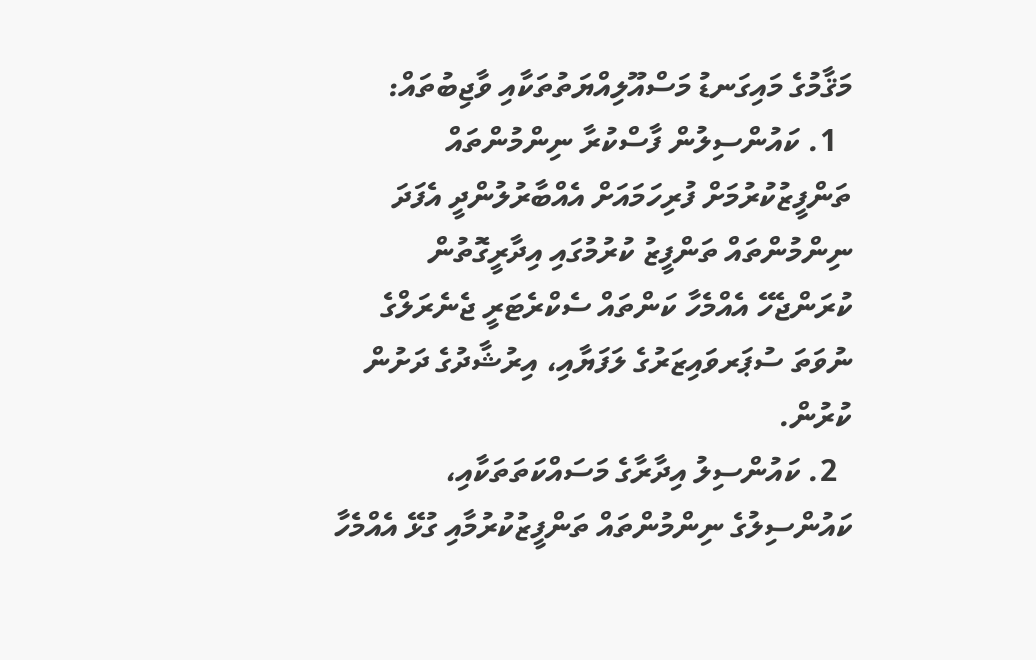މަޤާމުގެ މައިގަނޑު މަސްއޫލިއްޔަތުތަކާއި ވާޖިބުތައް:
  1. ކައުންސިލުން ފާސްކުރާ ނިންމުންތައް ތަންފީޒުކުރުމަށް ފުރިހަމައަށް އެއްބާރުލުންދީ އެފަދަ ނިންމުންތައް ތަންފީޒު ކުރުމުގައި އިދާރީގޮތުން ކުރަންޖެހޭ އެއްމެހާ ކަންތައް ސެކްރެޓަރީ ޖެނެރަލްގެ ނުވަތަ ސުޕަރވައިޒަރުގެ ލަފަޔާއި، އިރުޝާދުގެ ދަށުން ކުރުން.
  2. ކައުންސިލު އިދާރާގެ މަސައްކަތަތަކާއި، ކައުންސިލުގެ ނިންމުންތައް ތަންފީޒުކުރުމާއި ގުޅޭ އެއްމެހާ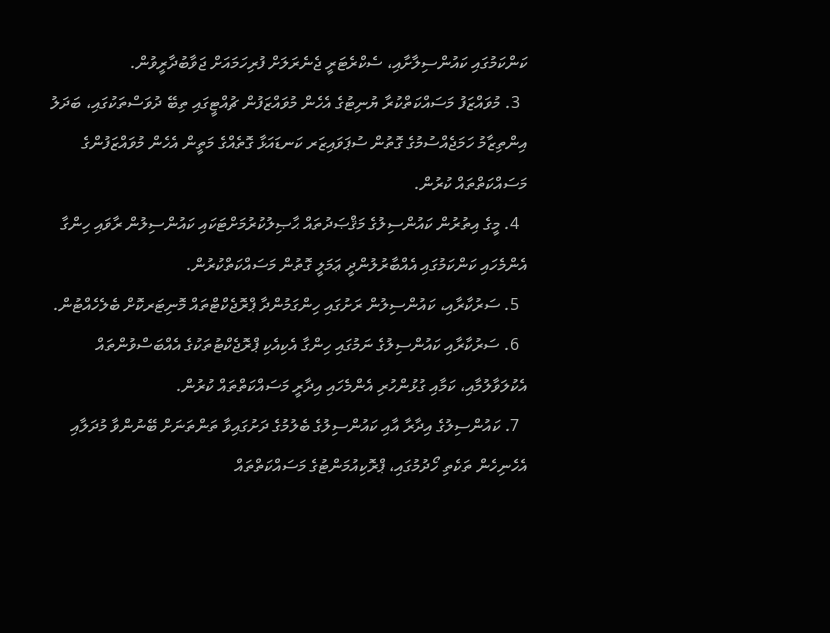ކަންކަމުގައި ކައުންސިލާށާއި، ސެކްރެޓަރީ ޖެނެރަލަށް ފުރިހަމައަށް ޖަވާބުދާރީވުން.
  3. މުވައްޒަފު މަސައްކަތްކުރާ ޔުނިޓުގެ އެހެން މުވައްޒަފުން ޗުއްޓީގައި ތިބޭ ދުވަސްތަކުގައި، ބަދަލު އިންތިޒާމު ހަމަޖެއްސުމުގެ ގޮތުން ސުޕަވައިޒަރ ކަނޑައަޅާ ގޮތެއްގެ މަތީން އެހެން މުވައްޒަފުންގެ މަސައްކަތްތައް ކުރުން.
  4. މީގެ އިތުރުން ކައުންސިލުގެ މަޤްޞަދުތައް ޙާޞިލުކުރުމަށްޓަކައި ކައުންސިލުން ރާވައި ހިންގާ އެންމެހައި ކަންކަމުގައި އެއްބާރުލުންދީ ޢަމަލީ ގޮތުން މަސައްކަތްކުރުން.
  5. ސަރުކާރާއި، ކައުންސިލުން ރަށުގައި ހިންގަމުންދާ ޕްރޮޖެކްޓްތައް މޮނިޓަރކޮށް ބެލެހެއްޓުން.
  6. ސަރުކާރާއި ކައުންސިލުގެ ނަމުގައި ހިންގާ އެކިއެކި ޕްރޮޖެކްޓުތަކުގެ އެއްބަސްވުންތައް އެކުލަވާލުމާއި، ކަމާއި ގުޅުންހުރި އެންމެހައި އިދާރީ މަސައްކަތްތައް ކުރުން.
  7. ކައުންސިލުގެ އިދާރާ އާއި ކައުންސިލުގެ ބެލުމުގެ ދަށުގައިވާ ތަންތަނަށް ބޭނުންވާ މުދަލާއި އެހެނިހެން ތަކެތި ހޯދުމުގައި، ޕްރޮކިއުމަންޓުގެ މަސައްކަތްތައް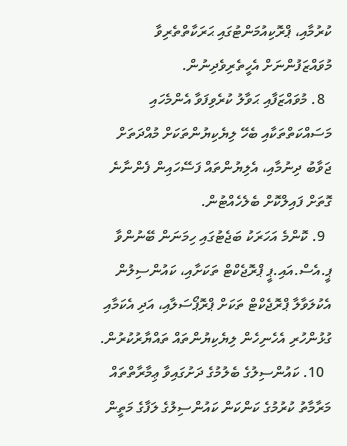ކުރުމާއި، ޕްރޮކިއުމަންޓުގައި ޙަރަކާތްތެރިވާ މުވައްޒަފުންނަށް އެހީތެރިވެދިނުން.
  8. މުވައްޒަފާއި ޙަވާލު ކުރެވިފަވާ އެންމެހައި މަސައްކަތްތަކާއި ބެހޭ ލިޔެކިޔުންތަކަށް މުއްދަތަށް ޖަވާބު ދިނުމާއި، އެލިޔުންތައް ފަސޭހައިން ފެންނާނެ ގޮތަށް ފައިލްކޮށް ބެލެހެއްޓުން.
  9. ކޮންމެ އަހަރަކު ބަޖެޓުގައި ހިމަނަން ބޭނުންވާ ޕީ.އެސް.އައި.ޕީ ޕްރޮޖެކްޓް ތަކަށާއި، ކައުންސިލުން އެކުލަވާލާ ޕްރޮޖެކްޓް ތަކަށް ޕްރޮޕޯސަލާއި، އަދި އެކަމާއި ގުޅުންހުރި އެހެނިހެން ލިޔެކިޔުންތައް ތައްޔާރުކުރުން.
  10. ކައުންސިލުގެ ބެލުމުގެ ދަށުގައިވާ ޢިމާރާތްތައް މަރާމާތު ކުރުމުގެ ކަންކަން ކައުންސިލުގެ ލަފާގެ މަތީން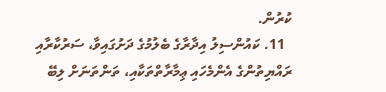ކުރުން.
  11. ކައުންސިލު އިދާރާގެ ބެލުމުގެ ދަށުގައިވާ، ސަރުކާރާއި ރައްޔިތުންގެ އެންމެހައި ޢިމާރާތްތަކާއި، ތަންތަނަށް ލިބޭ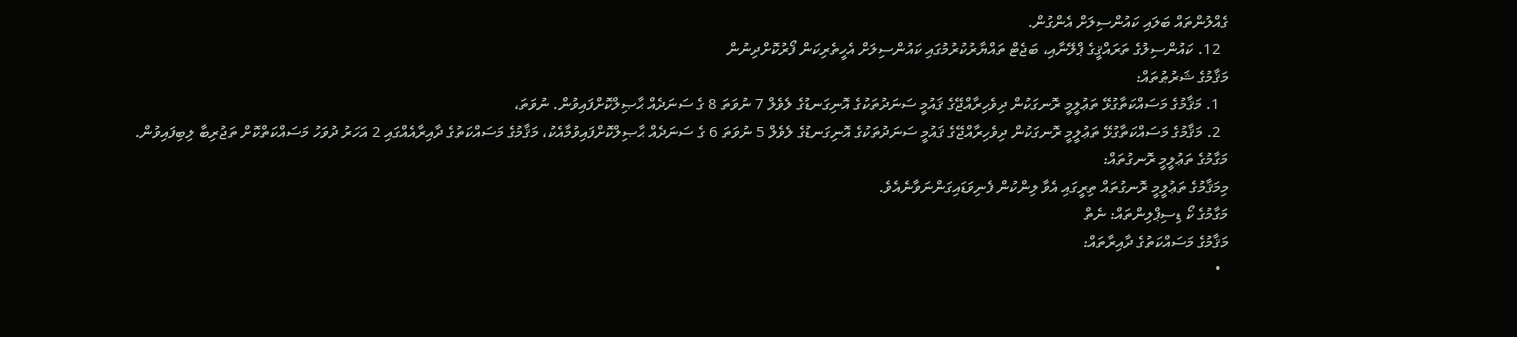ގެއްލުންތައް ބަލައި ކައުންސިލަށް އެންގުން.
  12. ކައުންސިލުގެ ތަރައްޤީގެ ޕްލޭނާއި، ބަޖެޓް ތައްޔާރުކުރުމުގައި ކައުންސިލަށް އެހީތެރިކަން ފޯރުކޮށްދިނުން
މަޤާމުގެ ޝަރުޠުތައް:
  1. މަޤާމުގެ މަސައްކަތާގުޅޭ ތަޢުލީމީ ރޮނގަކުން ދިވެހިރާއްޖޭގެ ޤައުމީ ސަނަދުތަކުގެ އޮނިގަނޑުގެ ލެވެލް 7 ނުވަތަ 8 ގެ ސަނަދެއް ޙާޞިލްކޮށްފައިވުން. ނުވަތަ،
  2. މަޤާމުގެ މަސައްކަތާގުޅޭ ތަޢުލީމީ ރޮނގަކުން ދިވެހިރާއްޖޭގެ ޤައުމީ ސަނަދުތަކުގެ އޮނިގަނޑުގެ ލެވެލް 5 ނުވަތަ 6 ގެ ސަނަދެއް ޙާޞިލްކޮށްފައިވުމާއެކު، މަޤާމުގެ މަސައްކަތުގެ ދާއިރާއެއްގައި 2 އަހަރު ދުވަހު މަސައްކަތްކޮށް ތަޖުރިބާ ލިބިފައިވުން.
މަގާމުގެ ތަޢުލީމީ ރޮނގުތައް:
މިމަޤާމުގެ ތަޢުލީމީ ރޮނގުތައް ތިރީގައި އެވާ ލިންކުން ފެނިވަޑައިގަންނަވާނެއެވެ.
މަގާމުގެ ކޯ ޑިސިޕްލިންތައް: ނެތް
މަޤާމުގެ މަސައްކަތުގެ ދާއިރާތައް:
  •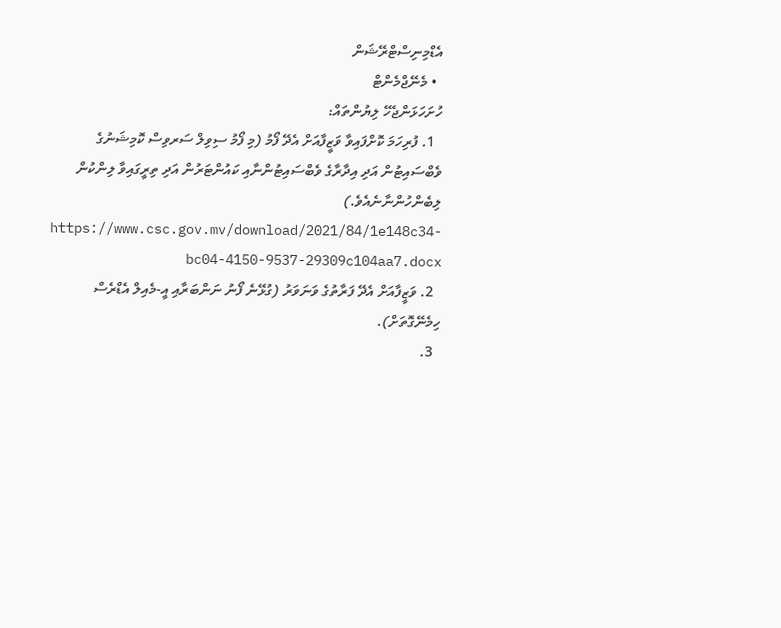އެޑްމިނިސްޓްރޭޝަން
  • މެނޭޖްމެންޓް
ހުށަހަޅަންޖެހޭ ލިޔުންތައް:
  1. ފުރިހަމަ ކޮށްފައިވާ ވަޒީފާއަށް އެދޭ ފޯމު (މި ފޯމު ސިވިލް ސަރވިސް ކޮމިޝަނުގެ ވެބްސައިޓުން އަދި އިދާރާގެ ވެބްސައިޓުންނާއި ކައުންޓަރުން އަދި ތިރީގައިވާ ލިންކުން ލިބެންހުންނާނެއެވެ.)  https://www.csc.gov.mv/download/2021/84/1e148c34-bc04-4150-9537-29309c104aa7.docx
  2. ވަޒީފާއަށް އެދޭ ފަރާތުގެ ވަނަވަރު (ގުޅޭނެ ފޯނު ނަންބަރާއި އީ-މެއިލް އެޑްރެސް ހިމެނޭގޮތަށް).
  3.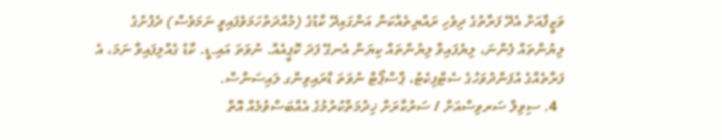ވަޒީފާއަށް އެދޭ ފަރާތުގެ ދިވެހި ރައްޔިތެއްކަން އަންގައިދޭ ކާޑުގެ (މުއްދަތުހަމަވެފައިވީ ނަމަވެސް) ދެފުށުގެ ލިޔުންތައް ފެންނަ، ލިޔެފައިވާ ލިޔުންތައް ކިޔަން އެނގޭ ފަދަ ކޮޕީއެއް. ނުވަތަ އައި.ޑީ. ކާޑު ގެއްލިފައިވާ ނަމަ، އެ ފަރާތެއްގެ އުފަންދުވަހުގެ ސެޓްފިކެޓު، ޕާސްޕޯޓް ނުވަތަ ޑްރައިވިންގ ލައިސަންސް.
  4. ސިވިލް ސަރވިސްއަށް / ސަރުކާރަށް ޚިދުމަތްކުރުމުގެ އެއްބަސްވުމެއް އޮތް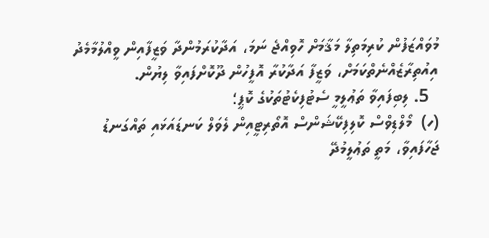މުވައްޒަފުން ކުރިމަތިލާ މަޤާމަށް ހޮވިއްޖެ ނަމަ، އަދާކުރަމުންދާ ވަޒީފާއިން ވީއްލުމާމެދު އިއުތިރާޒެއްނެތްކަމަށް، ވަޒީފާ އަދާކުރާ އޮފީހުން ދޫކޮށްފައިވާ ލިޔުން.
  5. ލިބިފައިވާ ތަޢުލީމީ ސެޓުފިކެޓުތަކުގެ ކޮޕީ؛
(ހ)  މޯލްޑިވްސް ކޮލިފިކޭޝަންސް އޮތޯރިޓީއިން ލެވަލް ކަނޑައަޅައި ތައްގަނޑު ޖަހާފައިވާ، މަތީ ތަޢުލީމުދޭ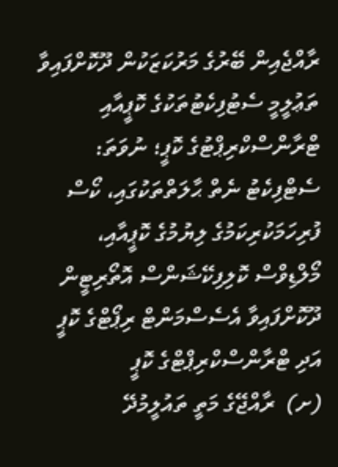ރާއްޖެއިން ބޭރުގެ މަރުކަޒަކުން ދޫކޮށްފައިވާ ތަޢުލީމީ ސެޓުފިކެޓުތަކުގެ ކޮޕީއާއި ޓްރާންސްކްރިޕްޓުގެ ކޮޕީ؛ ނުވަތަ: ސެޓްފިކެޓު ނެތް ޙާލަތްތަކުގައި، ކޯސް ފުރިހަމަކުރިކަމުގެ ލިޔުމުގެ ކޮޕީއާއި، މޯލްޑިވްސް ކޮލިފިކޭޝަންސް އޮތޯރިޓީން ދޫކޮށްފައިވާ އެސެސްމަންޓް ރިޕޯޓްގެ ކޮޕީ އަދި ޓްރާންސްކްރިޕްޓްގެ ކޮޕީ
(ށ)  ރާއްޖޭގެ މަތީ ތައުލީމުދޭ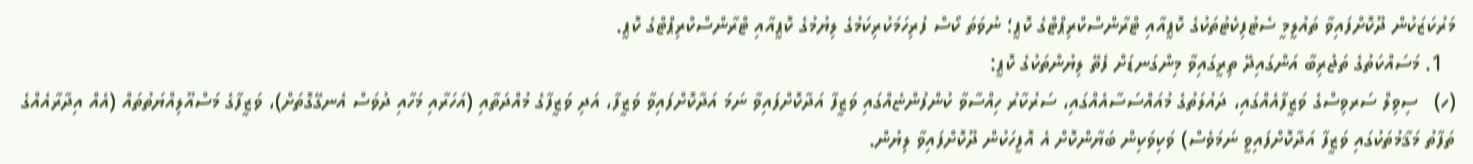މަރުކަޒަކުން ދޫކޮށްފައިވާ ތައުލީމީ ސެޓުފިކެޓުތަކުގެ ކޮޕީއާއި ޓްރާންސްކްރިޕްޓްގެ ކޮޕީ؛ ނުވަތަ ކޯސް ފުރިހަމަކުރިކަމުގެ ލިޔުމުގެ ކޮޕީއާއި ޓްރާންސްކްރިޕްޓްގެ ކޮޕީ.
  1. މަސައްކަތުގެ ތަޖުރިބާ އަންގައިދޭ ތިރީގައިވާ މިންގަނޑަށް ފެތޭ ލިޔުންތަކުގެ ކޮޕީ:
(ހ)   ސިވިލް ސަރވިސްގެ ވަޒީފާއެއްގައި، ދައުލަތުގެ މުއައްސަސާއެއްގައި، ސަރުކާރު ހިއްސާވާ ކުންފުންޏެއްގައި ވަޒީފާ އަދާކޮށްފައިވާ ނަމަ އަދާކޮށްފައިވާ ވަޒީފާ، އަދި ވަޒީފާގެ މުއްދަތާއި (އަހަރާއި މަހާއި ދުވަސް އެނގޭގޮތަށް)، ވަޒީފާގެ މަސްއޫލިއްޔަތުތައް (އެއް އިދާރާއެއްގެ ތަފާތު މަޤާމުތަކުގައި ވަޒީފާ އަދާކޮށްފައިވީ ނަމަވެސް) ވަކިވަކިން ބަޔާންކޮށް އެ އޮފީހަކުން ދޫކޮށްފައިވާ ލިޔުން.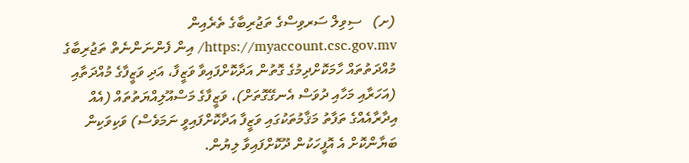(ށ)   ސިވިލް ސަރވިސްގެ ތަޖުރިބާގެ ތެރެއިން https://myaccount.csc.gov.mv/ އިން ފެންނަންނެތް ތަޖުރިބާގެ މުއްދަތުތައް ހާމަކޮށްދިމުގެ ގޮތުން އަދާކޮށްފައިވާ ވަޒީފާ، އަދި ވަޒީފާގެ މުއްދަތާއި (އަހަރާއި މަހާއި ދުވަސް އެނގޭގޮތަށް)، ވަޒީފާގެ މަސްއޫލިއްޔަތުތައް (އެއް އިދާރާއެއްގެ ތަފާތު މަޤާމުތަކުގައި ވަޒީފާ އަދާކޮށްފައިވީ ނަމަވެސް) ވަކިވަކިން ބަޔާންކޮށް އެ އޮފީހަކުން ދޫކޮށްފައިވާ ލިޔުން.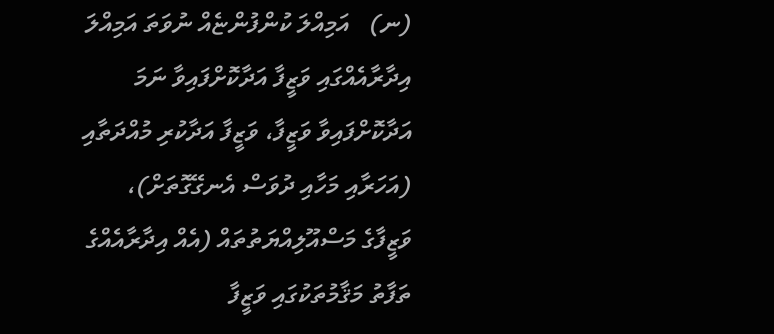(ނ)   އަމިއްލަ ކުންފުންޏެއް ނުވަތަ އަމިއްލަ އިދާރާއެއްގައި ވަޒީފާ އަދާކޮށްފައިވާ ނަމަ އަދާކޮށްފައިވާ ވަޒީފާ، ވަޒީފާ އަދާކުރި މުއްދަތާއި (އަހަރާއި މަހާއި ދުވަސް އެނގޭގޮތަށް)، ވަޒީފާގެ މަސްއޫލިއްޔަތުތައް (އެއް އިދާރާއެއްގެ ތަފާތު މަޤާމުތަކުގައި ވަޒީފާ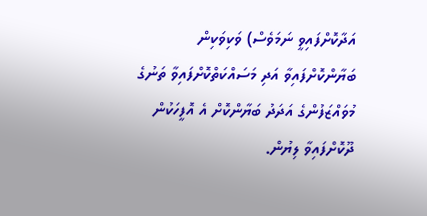އަދާކޮށްފައިވީ ނަމަވެސް) ވަކިވަކިން ބަޔާންކޮށްފައިވާ އަދި މަސައްކަތްކޮށްފައިވާ ތަނުގެ މުވައްޒަފުންގެ އަދަދު ބަޔާންކޮށް އެ އޮފީހަކުން ދޫކޮށްފައިވާ ލިޔުން.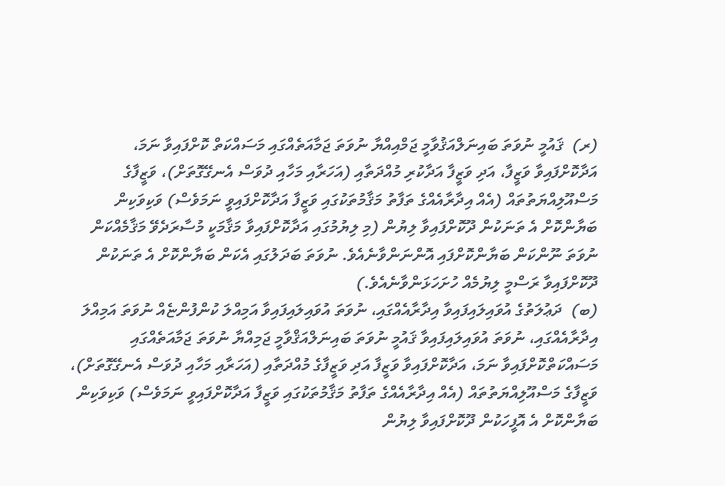(ރ)  ޤައުމީ ނުވަތަ ބައިނަލްއަޤުވާމީ ޖަމްއިއްޔާ ނުވަތަ ޖަމާއަތެއްގައި މަސައްކަތް ކޮށްފައިވާ ނަމަ، އަދާކޮށްފައިވާ ވަޒީފާ، އަދި ވަޒީފާ އަދާކުރި މުއްދަތާއި (އަހަރާއި މަހާއި ދުވަސް އެނގޭގޮތަށް)، ވަޒީފާގެ މަސްއޫލިއްޔަތުތައް (އެއް އިދާރާއެއްގެ ތަފާތު މަޤާމުތަކުގައި ވަޒީފާ އަދާކޮށްފައިވީ ނަމަވެސް) ވަކިވަކިން ބަޔާންކޮށް އެ ތަނަކުން ދޫކޮށްފައިވާ ލިޔުން (މި ލިޔުމުގައި އަދާކޮށްފައިވާ މަޤާމަކީ މުސާރަދެވޭ މަޤާމެއްކަން ނުވަތަ ނޫންކަން ބަޔާންކޮށްފައި އޮންނަންވާނެއެވެ. ނުވަތަ ބަދަލުގައި އެކަން ބަޔާންކޮށް އެ ތަނަކުން ދޫކޮށްފައިވާ ރަސްމީ ލިޔުމެއް ހުށަހަޅަންވާނެއެވެ.)
(ބ)  ދަޢުލަތުގެ އުވައިލައިފައިވާ އިދާރާއެއްގައި، ނުވަތަ އުވައިލައިފައިވާ އަމިއްލަ ކުންފުންޏެއް ނުވަތަ އަމިއްލަ އިދާރާއެއްގައި، ނުވަތަ އުވައިލައިފައިވާ ޤައުމީ ނުވަތަ ބައިނަލްއަޤްވާމީ ޖަމިއްޔާ ނުވަތަ ޖަމާއަތެއްގައި މަސައްކަތްކޮށްފައިވާ ނަމަ، އަދާކޮށްފައިވާ ވަޒީފާ އަދި ވަޒީފާގެ މުއްދަތާއި (އަހަރާއި މަހާއި ދުވަސް އެނގޭގޮތަށް)، ވަޒީފާގެ މަސްއޫލިއްޔަތުތައް (އެއް އިދާރާއެއްގެ ތަފާތު މަޤާމުތަކުގައި ވަޒީފާ އަދާކޮށްފައިވީ ނަމަވެސް) ވަކިވަކިން ބަޔާންކޮށް އެ އޮފީހަކުން ދޫކޮށްފައިވާ ލިޔުން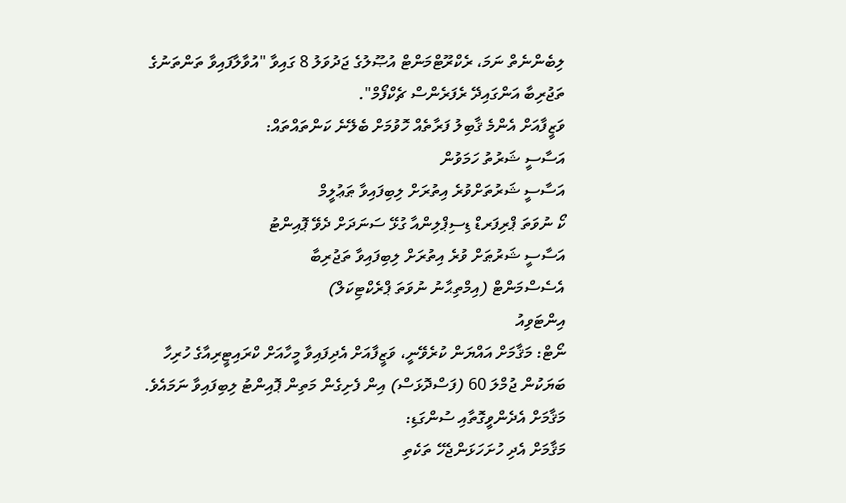ލިބެންނެތް ނަމަ، ރެކްރޫޓްމަންޓް އުޞޫލުގެ ޖަދުވަލު 8 ގައިވާ "އުވާލާފައިވާ ތަންތަނުގެ ތަޖުރިބާ އަންގައިދޭ ރެފަރެންސް ޗެކްފޯމް".
ވަޒީފާއަށް އެންމެ ޤާބިލު ފަރާތެއް ހޮވުމަށް ބެލޭނެ ކަންތައްތައް:
އަސާސީ ޝަރުތު ހަމަވުން
އަސާސީ ޝަރުތަށްވުރެ އިތުރަށް ލިބިފައިވާ ޠަޢުލީމް
ކޯ ނުވަތަ ޕްރިފަރޑް ޑިސިޕްލިންއާ ގުޅޭ ސަނަދަށް ދެވޭ ޕޮއިންޓު
އަސާސީ ޝަރުޠަށް ވުރެ އިތުރަށް ލިބިފައިވާ ތަޖުރިބާ
އެސެސްމަންޓް (އިމްތިޙާނު ނުވަތަ ޕްރެކްޓިކަލް)
އިންޓަވިއު
ނޯޓް: މަޤާމަށް އައްޔަން ކުރެވޭނީ، ވަޒީފާއަށް އެދިފައިވާ މީހާއަށް ކްރައިޓީރިއާގެ ހުރިހާ ބަޔަކުން ޖުމްލަ 60 (ފަސްދޮޅަސް) އިން ފެށިގެން މަތިން ޕޮއިންޓު ލިބިފައިވާ ނަމައެވެ.
މަޤާމަށް އެދެންވީގޮތާއި ސުންގަޑި:
މަޤާމަށް އެދި ހުށަހަޅަންޖެހޭ ތަކެތި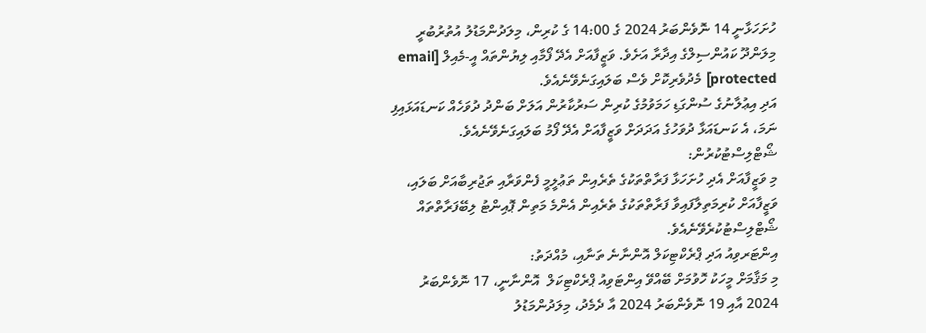ހުށަހަޅާނީ 14 ނޮވެންބަރު 2024 ގެ 14:00 ގެ ކުރިން، މިލަދުންމަޑުލު އުތުރުބުރީ މިލަންދޫ ކައުންސިލްގެ އިދާރާ އަށެވެ. ވަޒީފާއަށް އެދޭ ފޯމާއި ލިޔުންތައް އީ-މެއިލް [email protected] މެދުވެރިކޮށް ވެސް ބަލައިގަނެވޭނެއެވެ.
އަދި އިޢުލާނުގެ ސުންގަޑި ހަމަވުމުގެ ކުރިން ސަރުކާރުން އަލަށް ބަންދު ދުވަހެއް ކަނޑައަޅައިފި ނަމަ، އެ ކަނޑައަޅާ ދުވަހުގެ އަދަދަށް ވަޒީފާއަށް އެދޭ ފޯމު ބަލައިގަނެވޭނެއެވެ.
ޝޯޓްލިސްޓުކުރުން:
މި ވަޒީފާއަށް އެދި ހުށަހަޅާ ފަރާތްތަކުގެ ތެރެއިން ތަޢުލީމީ ފެންވަރާއި ތަޖުރިބާއަށް ބަލައި، ވަޒީފާއަށް ކުރިމަތިލާފައިވާ ފަރާތްތަކުގެ ތެރެއިން އެންމެ މަތިން ޕޮއިންޓު ލިބޭފަރާތްތައް ޝޯޓްލިސްޓުކުރެވޭނެއެވެ.
އިންޓަރވިއު އަދި ޕްރެކްޓިކަލް އޮންނާނެ ތަނާއި، މުއްދަތު:
މި މަޤާމަށް މީހަކު ހޮވުމަށް ބޭއްވޭ އިންޓަވިއު ޕްރެކްޓިކަލް  އޮންނާނީ، 17 ނޮވެންބަރު 2024 އާއި 19 ނޮވެންބަރު 2024 އާ ދެމެދު، މިލަދުންމަޑުލު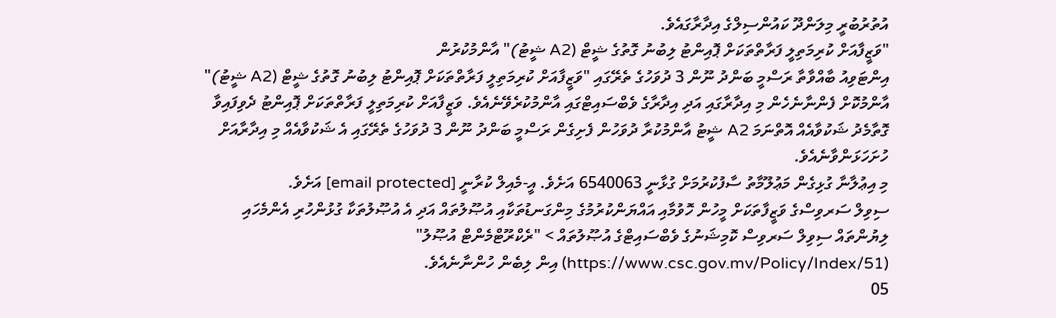އުތުރުބުރީ މިލަންދޫ ކައުންސިލްގެ އިދާރާގައެވެ.
"ވަޒީފާއަށް ކުރިމަތިލީ ފަރާތްތަކަށް ޕޮއިންޓު ލިބުނު ގޮތުގެ ޝީޓް (A2 ޝީޓު)" އާންމުކުރުން
އިންޓަވިއު ބާއްވާތާ ރަސްމީ ބަންދު ނޫން 3 ދުވަހުގެ ތެރޭގައި "ވަޒީފާއަށް ކުރިމަތިލީ ފަރާތްތަކަށް ޕޮއިންޓު ލިބުނު ގޮތުގެ ޝީޓް (A2 ޝީޓު)" އާންމުކޮށް ފެންނާނެހެން މި އިދާރާގައި އަދި އިދާރާގެ ވެބްސައިޓްގައި އާންމުކުރެވޭނެއެވެ. ވަޒީފާއަށް ކުރިމަތިލީ ފަރާތްތަކަށް ޕޮއިންޓު ދެވިފައިވާ ގޮތާމެދު ޝަކުވާއެއް އޮތްނަމަ A2 ޝީޓު އާންމުކުރާ ދުވަހުން ފެށިގެން ރަސްމީ ބަންދު ނޫން 3 ދުވަހުގެ ތެރޭގައި އެ ޝަކުވާއެއް މި އިދާރާއަށް ހުށަހަޅަންވާނެއެވެ.
މި އިޢުލާނާ ގުޅިގެން މަޢުލޫމާތު ސާފުކުރުމަށް ގުޅާނީ 6540063 އަށެވެ. އީ-މެއިލް ކުރާނީ [email protected] އަށެވެ.
ސިވިލް ސަރވިސްގެ ވަޒީފާތަކަށް މީހުން ހޮވުމާއި އައްޔަންކުރުމުގެ މިންގަނޑުތަކާއި އުޞޫލުތައް އަދި އެ އުޞޫލުތަކާ ގުޅުންހުރި އެންމެހައި ލިޔުންތައް ސިވިލް ސަރވިސް ކޮމިޝަނުގެ ވެބްސައިޓްގެ އުޞޫލުތައް > "ރެކްރޫޓްމެންޓް އުޞޫލު" (https://www.csc.gov.mv/Policy/Index/51) އިން ލިބެން ހުންނާނެއެވެ.
05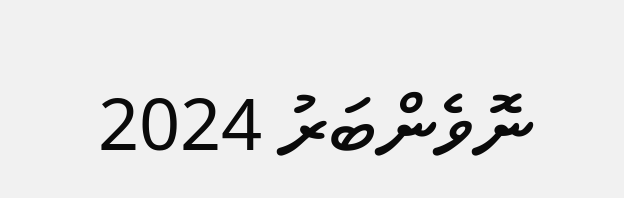ނޮވެންބަރު 2024